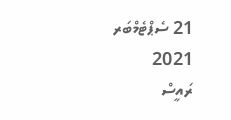21 ސެޕްޓެމްބަރ 2021
ރައީސް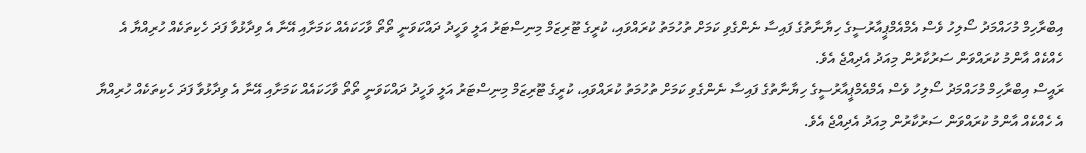އިބްރާހިމް މުހައްމަދު ސޯލިހު ވެސް އެމްއެމްޕީއާރުސީގެ ހިޔާނާތުގެ ފައިސާ ނެންގެވި ކަމަށް ތުހުމަތު ކުރައްވައި، ކުރީގެ ޓޫރިޒަމް މިނިސްޓަރު އަލީ ވަހީދު ދައްކަވަނީ ތޯތޯ ވާހަކައެއް ކަމަށާއި އޭނާ އެ ވިދާޅުވާ ފަދަ ހެކިތަކެއް ހުރިއްޔާ އެ ހެއްކެއް އާންމު ކުރައްވަން ސަރުކާރުން މިއަދު އެދިއްޖެ އެވެ.
ރައީސް އިބްރާހިމް މުހައްމަދު ސޯލިހު ވެސް އެމްއެމްޕީއާރުސީގެ ހިޔާނާތުގެ ފައިސާ ނެންގެވި ކަމަށް ތުހުމަތު ކުރައްވައި، ކުރީގެ ޓޫރިޒަމް މިނިސްޓަރު އަލީ ވަހީދު ދައްކަވަނީ ތޯތޯ ވާހަކައެއް ކަމަށާއި އޭނާ އެ ވިދާޅުވާ ފަދަ ހެކިތަކެއް ހުރިއްޔާ އެ ހެއްކެއް އާންމު ކުރައްވަން ސަރުކާރުން މިއަދު އެދިއްޖެ އެވެ.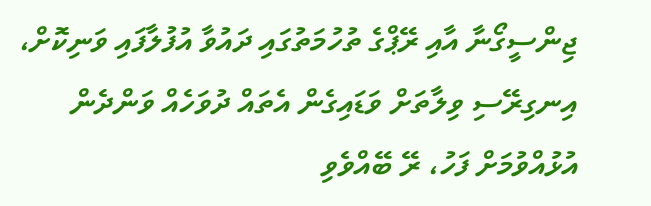ޖިންސީގޯނާ އާއި ރޭޕްގެ ތުހުމަތުގައި ދައުވާ އުފުލާފައި ވަނިކޮށް، އިނގިރޭސި ވިލާތަށް ވަޑައިގެން އެތައް ދުވަހެއް ވަންދެން އުޅުއްވުމަށް ފަހު، ރޭ ބޭއްވެވި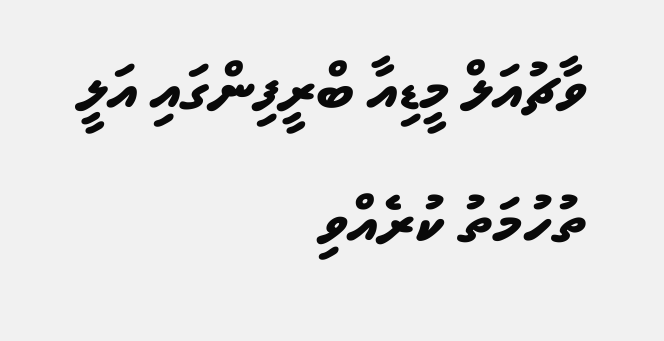ވާޗުއަލް މީޑިއާ ބްރީފިންގައި އަލީ ތުހުމަތު ކުރެއްވި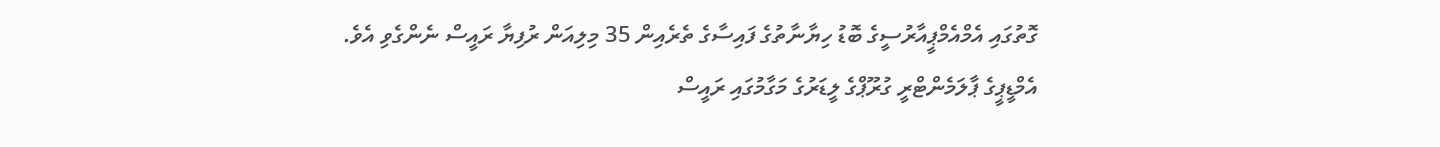ގޮތުގައި އެމްއެމްޕީއާރުސީގެ ބޮޑު ހިޔާނާތުގެ ފައިސާގެ ތެރެއިން 35 މިލިއަން ރުފިޔާ ރައީސް ނެންގެވި އެވެ.
އެމްޑީޕީގެ ޕާލަމެންޓްރީ ގުރޫޕްގެ ލީޑަރުގެ މަގާމުގައި ރައީސް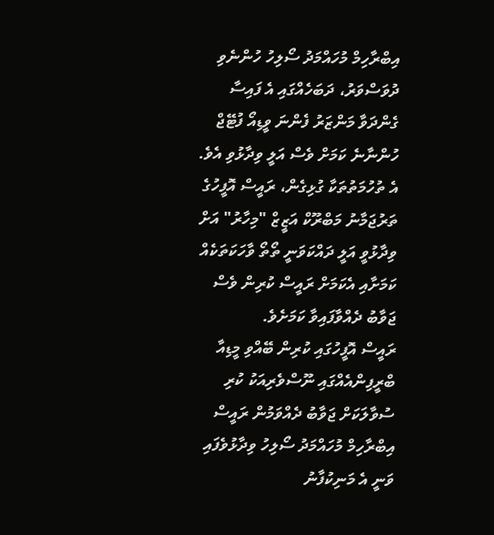އިބްރާހިމް މުހައްމަދު ސޯލިހު ހުންނެވި ދުވަސްވަރު، ދަބަހެއްގައި އެ ފައިސާ ގެންދަވާ މަންޒަރު ފެންނަ ވީޑިއޯ ފުޓޭޖް ހުންނާނެ ކަމަށް ވެސް އަލީ ވިދާޅުވި އެވެ.
އެ ތުހުމަތުތަކާ ގުޅިގެން، ރައީސް އޮފީހުގެ ތަރުޖަމާނު މަބްރޫކް އަޒީޒް "މިހާރު" އަށް ވިދާޅުވީ އަލީ ދައްކަވަނީ ތޯތޯ ވާހަކަތަކެއް ކަމަށާއި އެކަމަށް ރައީސް ކުރިން ވެސް ޖަވާބު ދެއްވާފައިވާ ކަމަށެވެ.
ރައީސް އޮފީހުގައި ކުރިން ބޭއްވި މީޑިއާ ބްރީފިންއެއްގައި ނޫސްވެރިއަކު ކުރި ސުވާލަކަށް ޖަވާބު ދެއްވަމުން ރައީސް އިބްރާހިމް މުހައްމަދު ސޯލިހު ވިދާޅުވެފައި ވަނީ އެ މަނިކުފާނު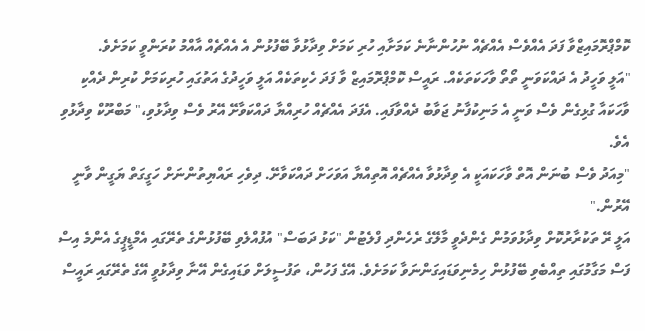ކޮމްޕްރޮމައިޒްވާ ފަދަ އެއްވެސް އެއްޗެއް ނުހުންނާނެ ކަމަށާއި ހުރި ކަމަށް ވިދާޅުވާ ބޭފުޅުން އެ އެއްޗެއް އާއްމު ކުރަންވީ ކަމަށެވެ.
"އަލީ ވަހީދު އެ ދައްކަވަނީ ތޯތޯ ވާހަކަތަކެއް. ރައީސް ކޮމްޕްރޮމައިޒް ވާ ފަދަ ހެކިތަކެއް އަލީ ވަހީދުގެ އަތުގައި ހުރިކަމަށް ކުރިން ދެއްކި ވާހަކައާ ގުޅިގެން ވެސް ވަނީ އެ މަނިކުފާނު ޖަވާބު ދެއްވާފައި. އެފަދަ އެއްޗެއް ހުރިއްޔާ ދައްކަވާށޭ އޭރު ވެސް ވިދާޅުވި،" މަބްރޫކް ވިދާޅުވި އެވެ.
"މިއަދު ވެސް ބުނަން އޮތް ވާހަކައަކީ އެ ވިދާޅުވާ އެއްޗެއް އޮތިއްޔާ އަވަހަށް ދައްކަވާށޭ. ދިވެހި ރައްޔިތުންނަށް ހަގީގަތް ޔަގީން ވާނީ އޭރުން."
އަލީ ރޭ ތަކުރާރުކޮށް ވިދާޅުވަމުން ގެންދެވީ މާލޭގެ ރެހެންދި ފްލެޓުން "ކަޅު ދަބަސް" އުފުއްލެވި ބޭފުޅުންގެ ތެރޭގައި އެމްޑީޕީގެ އެންމެ އިސް ފަސް މަގާމުގައި ތިއްބެވި ބޭފުޅުން ހިމެނިވަޑައިގަންނަވާ ކަމަށެވެ. އޭގެ ފަހުން، ތަފުސީލަށް ވަޑައިގެން އޭނާ ވިދާޅުވީ އޭގެ ތެރޭގައި ރައީސް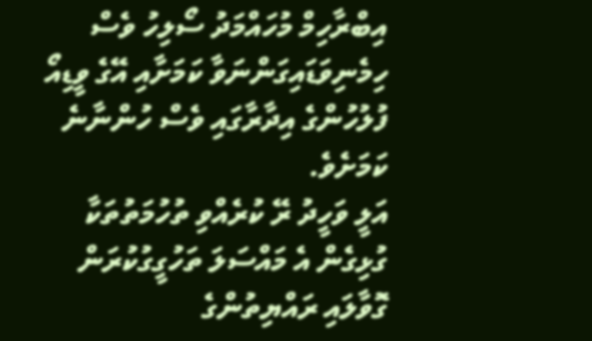އިބްރާހިމް މުހައްމަދު ސޯލިހު ވެސް ހިމެނިވަޑައިގަންނަވާ ކަމަށާއި އޭގެ ވީޑިއޯ ފުލުހުންގެ އިދާރާގައި ވެސް ހުންނާނެ ކަމަށެވެ.
އަލީ ވަހީދު ރޭ ކުރެއްވި ތުހުމަތުތަކާ ގުޅިގެން އެ މައްސަލަ ތަހުގީގުކުރަން ގޮވާލައި ރައްޔިތުންގެ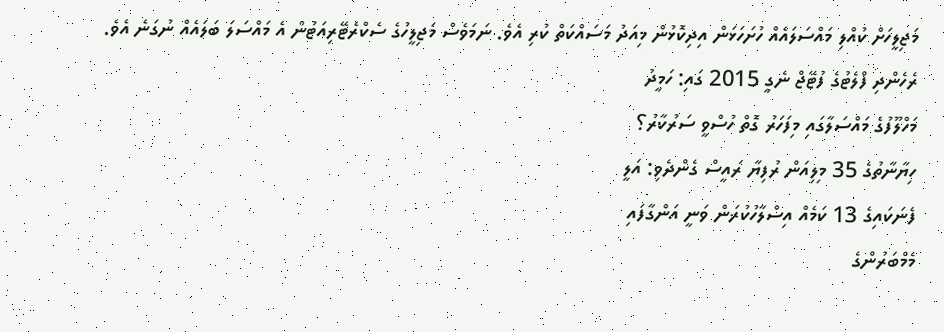މަޖިލީހަށް ކުއްލި މައްސަލައެއް ހުށަހަޅަން އިދިކޮޅުން މިއަދު މަސައްކަތް ކުރި އެވެ. ނަމަވެސް މަޖިލީހުގެ ސެކްރެޓޭރިއަޓުން އެ މައްސަލަ ބަލައެއް ނުގަނެ އެވެ.
ރެހެންދި ފްލެޓުގެ ފުޓޭޖް ނެގީ 2015 ގައި: ހަމީދު
މަހްލޫފުގެ މައްސަލާގައި މިފަހަރު ގޮތް ހުސްވީ ސަރުކާރު؟
ހިޔާނާތުގެ 35 މިލިއަން ރުފިޔާ ރައީސް ގެންދެވި: އަލީ
ފެނަކައިގެ 13 ކަމެއް އިސްލާހުކުރަން ވަނީ އަންގާފައި
މެމްބަރުންގެ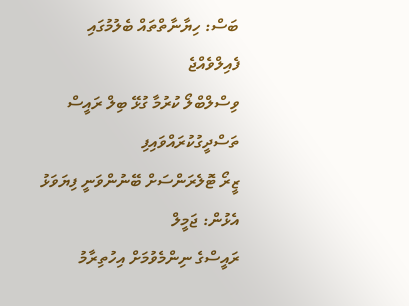ބަސް: ހިޔާނާތްތައް ބެލުމުގައި ފެއިލްވެއްޖެ
ވިސްލްބްލޯ ކުރުމާ ގުޅޭ ބިލް ރައީސް ތަސްދީގުކުރައްވައިފި
ޒީރޯ ޓޮލެރަންސަށް ބޭނުންވަނީ ފިޔަވަޅު އެޅުން: ޖަމީލް
ރައީސްގެ ނިންމެވުމަށް އިހުތިރާމު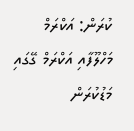ކުރަން: އަކްރަމް
މަހްލޫފާއި އަކްރަމް ގޭގައި މަޑުކުރަން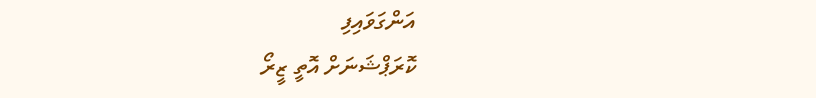އަންގަވައިފި
ކޮރަޕްޝަނަށް އޮތީ ޒީރޯ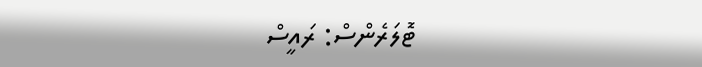ޓޮލަރެންސް: ރައީސް